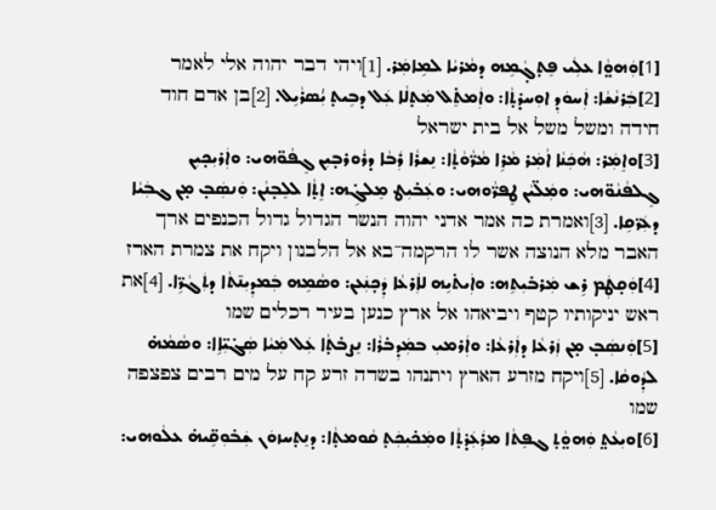[1]ܘܲܗܘ̤ܵܐ ܥܠܲܝ ܦܸܬ̣ܓ̣ܵܡܹܗ ܕܡܵܪܝܵܐ ܠܡܹܐܡܲܪ. [1]ויהי דבר יהוה אלי לאמר
[2]ܒܲܪܢܵܫܵܐ: ܐܲܚܘܿܕܼ ܐܘܼܚܕ̇ܬ̣ܵܐ: ܘܐܲܡܬܸ̇ܠ ܡܲܬ̣ܠܵܐ ܥܲܠ ܕܒܹܝܬ̣ ܝܑܼܣܪܵܝܹܠ. [2]בן אדם חוד חידה ומשל משל אל בית ישראל
[3]ܘܐܸܡܲܪ: ܗܵܟܲܢܵܐ ܐܵܡܲܪ ܡܵܪܹܐ ܡܵܪ̈ܵܘܵܬ̣ܵܐ: ܢܸܫܪܵܐ ܪܲܒܵܐ ܕܪܵܘܪܒ̣ܝܼܢ ܓܸܦܵܘ̈ܗܝ: ܘܐܲܪܝܼܟ̣ܝܼܢ ܓܸܠܦܵܢܵܘ̈ܗܝ: ܘܡܲܠ̈ܝܵܢ ܛܸܦܪ̈ܵܘܗܝ: ܘܥܲܒ̇ܝܼܛ ܡܸܠܓܹ̇ܗ: ܐܸܬ̣ܵܐ ܠܠܸܒ̣ܢܵܢ: ܘܲܢܣܲܒ̣ ܡ̣ܢ ܓܒܲܝܵܐ ܕܥܲܪ̈ܩܹܐ. [3]ואמרת כה אמר אדני יהוה הנשר הגדול גדול הכנפים ארך האבר מלא הנוצה אשר לו הרקמה־בא אל הלבנון ויקח את צמרת הארז
[4]ܘܲܩ̣ܛܲܡ ܪܹܫ ܡܲܪܒ̇ܝܼܬܹܗ: ܘܐܲܝܬ̇ܝܹܗ ܠܐܲܪܥܵܐ ܕܲܟ̣ܢܲܥܢ: ܘܣܵܡܹܗ ܒܲܡܕܼܝܼܢ̄ܬܵܐ ܕܬܲܓܵܪܹ̈ܐ. [4]את ראש יניקותיו קטף ויביאהו אל ארץ כנען בעיר רכלים שמו
[5]ܘܲܢܣܲܒ̣ ܡ̣ܢ ܙܲܪܥܵܐ ܕܐܲܪܥܵܐ: ܘܐܲܪܡܝܼ ܒܡܲܕܼܒ̇ܪܵܐ: ܢܸܨܒ̇ܬ̣ܵܐ ܥܲܠ ܡܲܝܵܐ ܣܲܓ̇ܝܼ̈ܐܹܐ: ܘܣܵܡܵܗ̇ ܠܕܼܵܘܩܵܐ. [5]ויקח מזרע הארץ ויתנהו בשדה זרע קח על מים רבים צפצפה שמו
[6]ܘܝܼܥܵܬ̤ ܘܲܗܘ̤ܵܬ̣ ܓܦܸܬܵܐ ܡܪܲܥܲܕ̇ܬ̣ܵܐ ܘܡܲܟ̇ܝܼܟܲܬ̣ ܩܵܘܡܬ̣ܵܐ: ܕܢܸܬ̣ܚܙܘܿܢ ܫܲܒ̇ܘܼܩܹ̈ܝܗ̇ ܥܠܵܘܗܝ: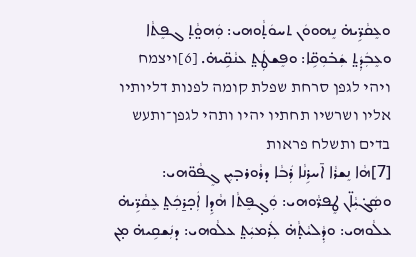ܘܥܸܩܵܪܹ̈ܝܗ̇ ܢܸܗܘܘܿܢ ܬܚܘܿܬ̣ܵܘܗܝ: ܘܲܗܘ̤ܵܬ̣ ܓܦܸܬܵܐ ܘܥܸܒܲܕܲܬ̤ ܫܲܒ̇ܘܼܩܹ̈ܐ: ܘܦܸܫܛܲܬ̤ ܥܢܵܩܹ̈ܝܗ̇. [6]ויצמח ויהי לגפן סרחת שפלת קומה לפנות דליותיו אליו ושרשיו תחתיו יהיו ותהי לגפן־ותעש בדים ותשלח פראות
[7]ܗܵܐ ܢܸܫܪܵܐ ܐ̄ܚܪܹܢܵܐ ܪܲܒܵܐ ܕܪܵܘܪܒ̣ܝܼܢ ܓܸܦܵܘ̈ܗܝ: ܘܣܲܓ̇ܝܼܵܐ̈ܢ ܛܸܦܪ̈ܵܘܗܝ: ܘܲܓ̣ܦܸܬܵܐ ܗܵܕܹܐ ܐܲܟ̣ܪ̱ܟܲܬ̤ ܥܸܩܵܪܹ̈ܝܗ̇ ܥܠܵܘܗܝ: ܘܕܼܵܠܝܵܬ̣ܵܗ̇ ܠܲܪܡܝܲܬ̤ ܥܠܵܘܗܝ: ܕܢܲܫܩܹܝܗ̇ ܡ̣ܢ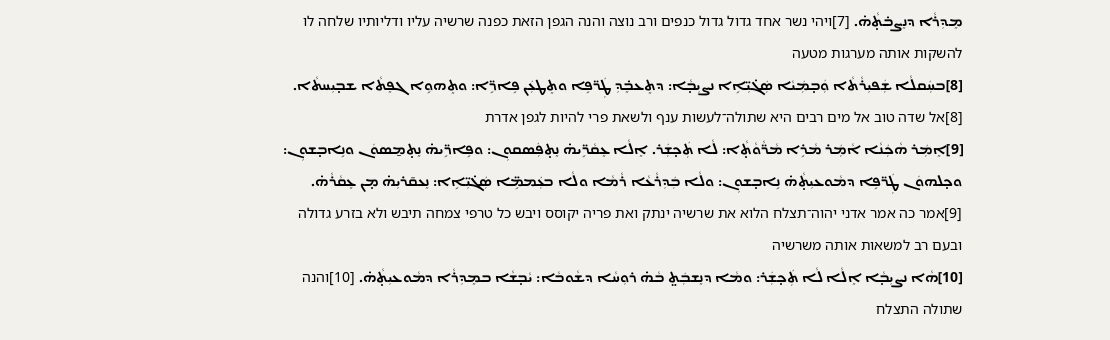ܡܸܕܼܪܵܐ ܕܢܸܨܒ̇ܬ̣ܵܗ̇. [7]ויהי נשר אחד גדול גדול כנפים ורב נוצה והנה הגפן הזאת כפנה שרשיה עליו ודליותיו שלחה לו להשקות אותה מערגות מטעה
[8]ܒܚܲܩܠܵܐ ܫܲܦܝܼܪܵܬܵܐ ܘܲܒ̣ܡܲܝܵܐ ܣܲܓ̇ܝܼ̈ܐܹܐ ܢܨܝܼܒ̣ܵܐ: ܕܬܸܥܒܸ̇ܕܼ ܛܲܪ̈ܦܹܐ ܘܬܸܛܥܲܢ ܦܹܐܪܹ̈ܐ: ܘܬܸܗܘܹܐ ܓܦܸܬܵܐ ܫܒ̣ܝܼܚܬܵܐ. [8]אל שדה טוב אל מים רבים היא שתולה־לעשות ענף ולשאת פרי להיות לגפן אדרת
[9]ܐܸܡܲܪ ܗܵܟܲܢܵܐ ܐܵܡܲܪ ܡܵܪܹܐ ܡܵܪ̈ܵܘܵܬ̣ܵܐ: ܠܵܐ ܬܲܟ̣ܫܲܪ. ܐܸܠܵܐ ܥܸܩܵܪܹ̈ܝܗ̇ ܢܸܬ̣ܦܲܣܩܘܼܢ: ܘܦܹܐܪܹ̈ܝܗ̇ ܢܸܬ̣ܡ̱ܣܘܿܢ ܘܢܹܐܒ̣ܫܘܼܢ: ܘܟ̣ܠܗܘܿܢ ܛܲܪ̈ܦܹܐ ܕܡܵܘܥܝܼܬ̣ܵܗ̇ ܢܹܐܒ̣ܫܘܼܢ: ܘܠܵܐ ܒܲܕܼܪܵܥܵܐ ܪܵܡܵܐ ܘܠܵܐ ܒܥܲܡܡܹ̈ܐ ܣܲܓ̇ܝܼ̈ܐܹܐ: ܢܸܥܩ̄ܪܝܼܗ̇ ܡ̣ܢ ܥܸܩܵܪܵܗ̇. [9]אמר כה אמר אדני יהוה־תצלח הלוא את שרשיה ינתק ואת פריה יקוסס ויבש כל טרפי צמחה תיבש ולא בזרע גדולה ובעם רב למשאות אותה משרשיה
[10]ܗܵܐ ܢܨܝܼܒ̣ܵܐ ܐܸܠܵܐ ܠܵܐ ܬܲܟ̣ܫܲܪ: ܘܡܵܐ ܕܢܸܫܒܲܬ̤ ܒܵܗ̇ ܪܘܼܚܵܐ ܕܫܵܘܒܵܐ: ܝܵܒ̣ܫܵܐ ܒܡܸܕܼܪܵܐ ܕܡܵܘܥܝܼܬ̣ܵܗ̇. [10]והנה שתולה התצלח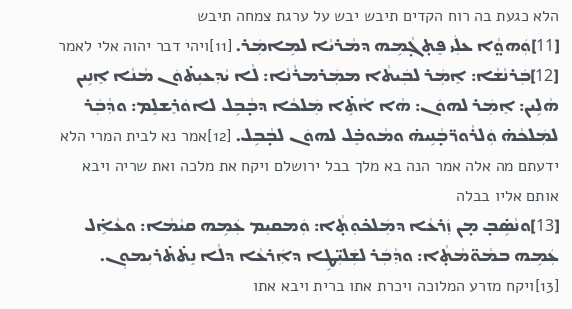הלא כגעת בה רוח הקדים תיבש יבש על ערגת צמחה תיבש
[11]ܘܲܗܘ̤ܵܐ ܥܠܲܝ ܦܸܬ̣ܓ̣ܵܡܹܗ ܕܡܵܪܝܵܐ ܠܡܹܐܡܲܪ. [11]ויהי דבר יהוה אלי לאמר
[12]ܒܲܪܢܵܫܵܐ: ܐܸܡܲܪ ܠܒܲܝܬܵܐ ܡܡܲܪܡܪܵܢܵܐ: ܠܵܐ ܝܵܕܼܥܝܼܬ̇ܘܿܢ ܡܵܢܵܐ ܐܸܢܹܝܢ ܗܵܠܹܝܢ: ܐܸܡܲܪ ܠܗܘܿܢ: ܗܵܐ ܐܵܬܹ̇ܐ ܡܲܠܟܵܐ ܕܒ̣ܵܒܹܠ ܠܐܘܿܪܸܫܠܸܡ: ܘܕܼܵܒܲܪ ܠܡܲܠܟܵܗ̇ ܘܲܠܪܵܘܪ̈ܒ̣ܵܢܹܝܗ̇ ܘܡܵܘܒܸ̇ܠ ܠܗܘܿܢ ܠܒ̣ܵܒܹܠ. [12]אמר נא לבית המרי הלא ידעתם מה אלה אמר הנה בא מלך בבל ירושלם ויקח את מלכה ואת שריה ויבא אותם אליו בבלה
[13]ܘܢܵܣܹ̇ܒ̣ ܡ̣ܢ ܙܲܪܥܵܐ ܕܡܲܠܟ̇ܘܼܬ̣ܵܐ: ܘܲܡܩܝܼܡ ܥܲܡܹܗ ܩܝܵܡܵܐ: ܘܥܵܐܹ̇ܠ ܥܲܡܹܗ ܒܡܵܘ̈ܡܵܬ̣ܵܐ: ܘܕܼܵܒܲܪ ܠܫܲܠܝܼ̈ܛܹܐ ܕܐܲܪܥܵܐ ܕܠܵܐ ܢܸܬ̇ܬ̇ܪܝܼܡܘܼܢ. [13]ויקח מזרע המלוכה ויכרת אתו ברית ויבא אתו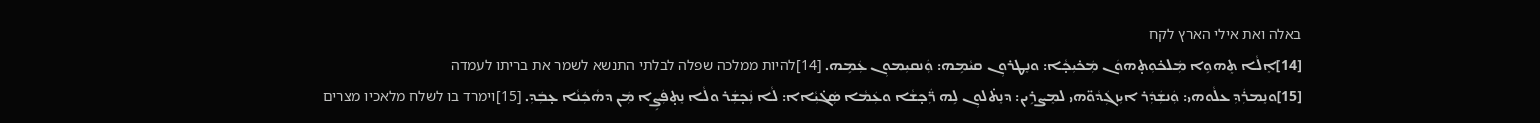באלה ואת אילי הארץ לקח
[14]ܐܸܠܵܐ ܬܸܗܘܹܐ ܡܲܠܟ̇ܘܼܬ̣ܗܘܿܢ ܡܲܟ̇ܝܼܟ̣ܵܐ: ܘܢܸܛܪܘܼܢ ܩܝܵܡܹܗ: ܘܲܢܩܝܼܡܘܼܢ ܥܲܡܹܗ. [14]להיות ממלכה שפלה לבלתי התנשא לשמר את בריתו לעמדה
[15]ܘܢܸܡܪܲܕܼ ܥܠܵܘܗܝ: ܘܲܢܫܲܕܲܪ ܐܝܼܙܓܲܕܵܘ̈ܗܝ ܠܡܸܨܪܹܝܢ: ܕܢܸܬ̇ܠܘܼܢ ܠܹܗ ܪ̈ܲܟ̣ܫܵܐ ܘܥܲܡܵܐ ܣܲܓ̇ܝܼܵܐܐ: ܠܵܐ ܢܲܟ̣ܫܲܪ ܘܠܵܐ ܢܸܬ̣ܦܲܨܹܐ ܡܲܢ ܕܗܵܟܲܢܵܐ ܥ̣ܒܲܕܼ. [15]וימרד בו לשלח מלאכיו מצרים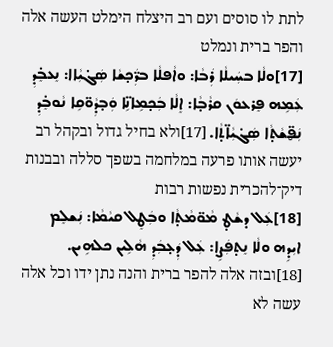לתת לו סוסים ועם רב היצלח הימלט העשה אלה והפר ברית ונמלט
[17]ܘܠܵܐ ܒܚܲܝܠܵܐ ܪܲܒܵܐ: ܘܐܵܦܠܵܐ ܒܪ̈ܲܟ̣ܫܵܐ ܣܲܓ̇ܝܼܵܐܐ: ܢܸܥܒܸ̇ܕܼ ܥܲܡܹܗ ܦܸܪܥܘܿܢ ܩܪܵܒ̣ܵܐ: ܐܸܠܵܐ ܒܲܟ̣ܡܹܐܢܹ̈ܐ ܘܲܒ̣ܕܼܵܘ̈ܩܹܐ ܢܵܘܒܸ̇ܕܼ ܢܲܦ̮̈ܫܵܬ̣ܵܐ ܣܲܓ̇ܝܼܵܐ̈ܬ̣ܵܐ. [17]ולא בחיל גדול ובקהל רב יעשה אותו פרעה במלחמה בשפך סללה ובבנות דיק־להכרית נפשות רבות
[18]ܥܲܠ ܕܫܵܛ̣ ܡܵܘ̈ܡܵܬ̣ܵܐ ܘܒܲܛܸܠ ܩܝܵܡܵܐ: ܢܲܫܠܸܡ ܐܝܼܕܹܗ ܘܠܵܐ ܢܸܬ̣ܦܲܨܹܐ: ܥܲܠ ܕܲܥ̣ܒܲܕܼ ܗܵܠܹܝܢ ܟܠܗܹܝܢ. [18]ובזה אלה להפר ברית והנה נתן ידו וכל אלה עשה לא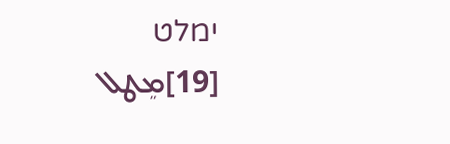ימלט
[19]ܡܸܛܠ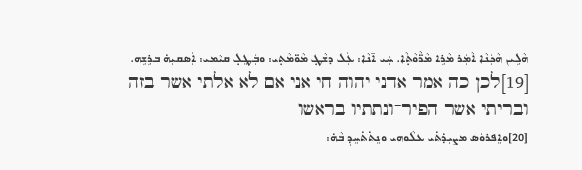ܗܵܠܹܝܢ ܗܵܟܲܢܵܐ ܐܵܡܲܪ ܡܵܪܹܐ ܡܵܪ̈ܵܘܵܬ̣ܵܐ. ܚܲܝ ܐ̄ܢܵܐ: ܥܲܠ ܕܫܵܛ̣ ܡܵܘ̈ܡܵܬ̣ܝ: ܘܒܲܛܸܠ̣ ܩܝܵܡܝ: ܐܲܣܩܝܼܗ̇ ܒܪܹܫܹܗ. [19]לכן כה אמר אדני יהוה חי אני אם לא אלתי אשר בזה ובריתי אשר הפיר־ונתתיו בראשו
[20]ܘܐܸܦܪܘܿܣ ܡܨܝܼܕ̇ܬ̇ܝ ܥܠܵܘܗܝ ܘܢܸܬ̇ܬ̇ܚܸܕܼ ܒܵܗ̇: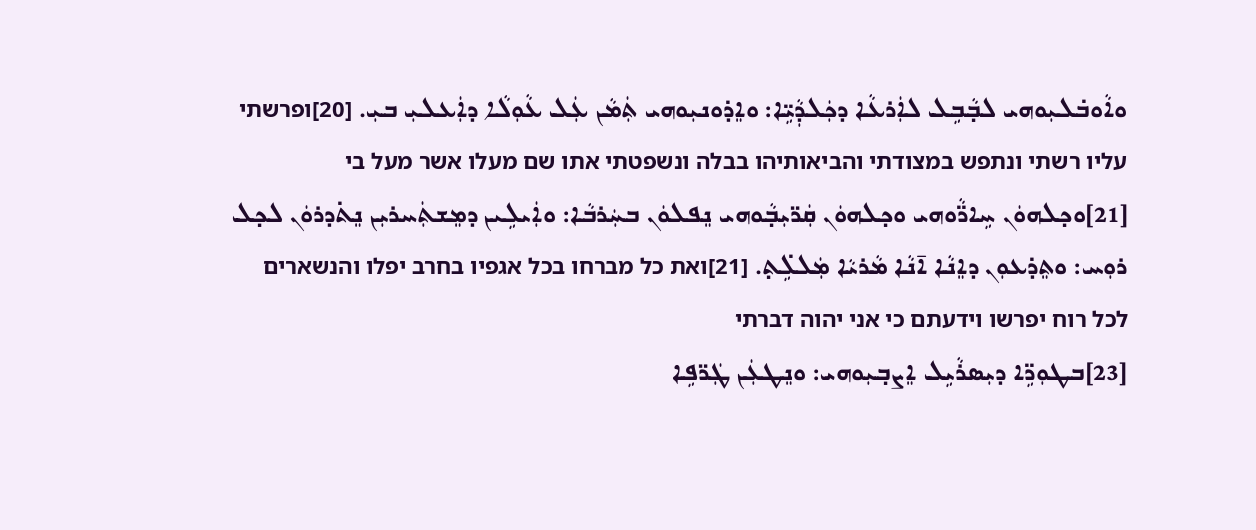ܘܐܵܘܒ̇ܠܝܼܘܗܝ ܠܒ̣ܵܒܹܠ ܠܐܲܪܥܵܐ ܕܟܲܠܕܼܵܝܹ̈ܐ: ܘܐܸܕ̇ܘܢܝܼܘܗܝ ܬܲܡܵܢ ܥܲܠ ܥܵܘܼܠܵܐ ܕܐܲܥܠܝܼ ܒܝܼ. [20]ופרשתי עליו רשתי ונתפש במצודתי והביאותיהו בבלה ונשפטתי אתו שם מעלו אשר מעל בי
[21]ܘܟ̣ܠܗܘܿܢ ܚܹܐܪ̈ܵܘܗܝ ܘܟ̣ܠܗܘܿܢ ܩܲܪ̈ܝܼܒ̣ܵܘܗܝ ܢܸܦܠܘܿܢ ܒܚܲܪܒܵܐ: ܘܐܲܝܠܹܝܢ ܕܡܸܫܬܲܚܪܝܼܢ ܢܸܬ̇ܕܪܘܿܢ ܠܟ̣ܠ ܪܘܼܚ: ܘܬܸܕ̇ܥܘܼܢ ܕܐܸܢܵܐ ܐ̄ܢܵܐ ܡܵܪܝܵܐ ܡܲܠܠܹ̇ܬ̣. [21]ואת כל מברחו בכל אגפיו בחרב יפלו והנשארים לכל רוח יפרשו וידעתם כי אני יהוה דברתי
[23]ܒܛܘܼܪܹ̈ܐ ܕܝܼܣܪܵܝܹܠ ܐܸܨܒ̣ܝܼܘܗܝ: ܘܢܸܛܥܲܢ ܛܲܪ̈ܦܹܐ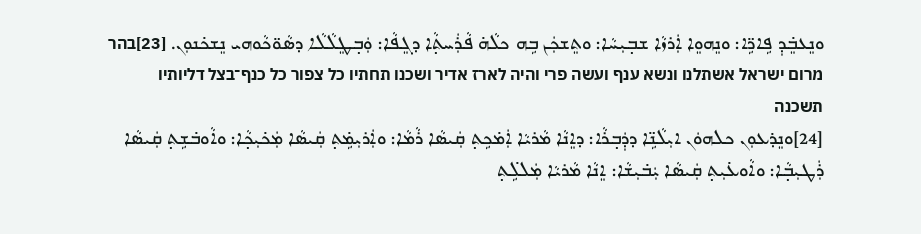ܘܢܸܥܒܸ̇ܕܼ ܦܹܐܪܹ̈ܐ: ܘܢܸܗܘܸܐ ܐܲܪܙܵܐ ܫܒ̣ܝܼܚܵܐ: ܘܬܸܫܟܲܢ ܒܹܗ ܟܠܵܗ̇ ܦܵܪܲܚܬ̣ܵܐ ܕܓܸܦܵܐ: ܘܲܒ̣ܛܸܠܵܠܵܐ ܕܣܵܘ̈ܟܵܘܗܝ ܢܸܫܟ̇ܢܘܼܢ. [23]בהר מרום ישראל אשתלנו ונשא ענף ועשה פרי והיה לארז אדיר ושכנו תחתיו כל צפור כל כנף־בצל דליותיו תשכנה
[24]ܘܢܸܕ̇ܥܘܼܢ ܟܠܗܘܿܢ ܐܝܼܠܵܢܹ̈ܐ ܕܕܲܒ̣ܪܵܐ: ܕܐܸܢܵܐ ܡܵܪܝܵܐ ܐܲܡ̇ܟܹܬ̣ ܩܲܝܣܵܐ ܪܵܡܵܐ: ܘܐܲܪܝܼܡܹ̇ܬ̣ ܩܲܝܣܵܐ ܡܲܟ̇ܝܼܟ̣ܵܐ: ܘܐܵܘܒ̇ܫܹܬ̣ ܩܲܝܣܵܐ ܪܲܛܝܼܒ̣ܵܐ: ܘܐܵܘܥ̇ܝܼܬ̣ ܩܲܝܣܵܐ ܝܲܒ̇ܝܼܫܵܐ: ܐܸܢܵܐ ܡܵܪܝܵܐ ܡܲܠܠܹ̇ܬ̣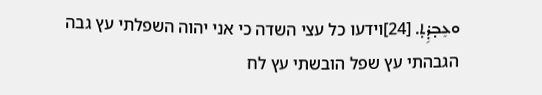ܘܥܸܒ̣ܕܹ̇ܬ̣. [24]וידעו כל עצי השדה כי אני יהוה השפלתי עץ גבה הגבהתי עץ שפל הובשתי עץ לח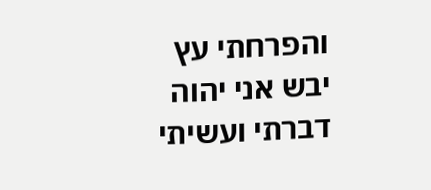והפרחתי עץ יבש אני יהוה דברתי ועשיתי